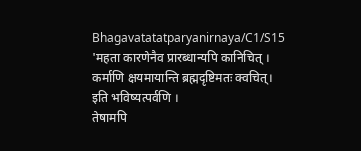Bhagavatatatparyanirnaya/C1/S15
'महता कारणेनैव प्रारब्धान्यपि कानिचित् । कर्माणि क्षयमायान्ति ब्रह्मदृष्टिमतः क्वचित्। इति भविष्यत्पर्वणि ।
तेषामपि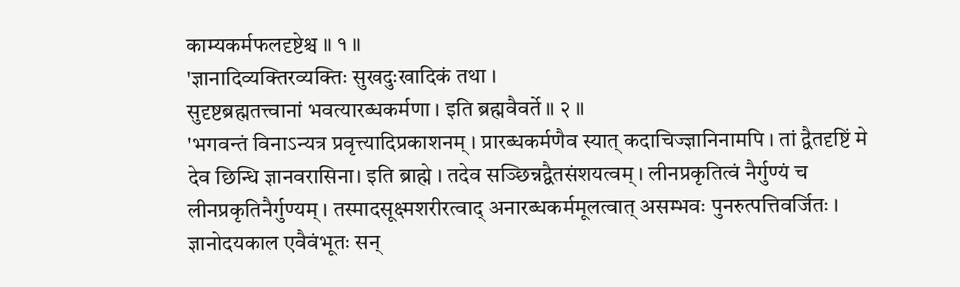काम्यकर्मफलदृष्टेश्च ॥ १ ॥
'ज्ञानादिव्यक्तिरव्यक्तिः सुखदुःखादिकं तथा ।
सुदृष्टब्रह्मतत्त्वानां भवत्यारब्धकर्मणा । इति ब्रह्मवैवर्ते ॥ २ ॥
'भगवन्तं विनाऽन्यत्र प्रवृत्त्यादिप्रकाशनम् । प्रारब्धकर्मणैव स्यात् कदाचिज्ज्ञानिनामपि । तां द्वैतदृष्टिं मे देव छिन्धि ज्ञानवरासिना। इति ब्राह्मे । तदेव सञ्छिन्नद्वैतसंशयत्वम् । लीनप्रकृतित्वं नैर्गुण्यं च लीनप्रकृतिनैर्गुण्यम् । तस्मादसूक्ष्मशरीरत्वाद् अनारब्धकर्ममूलत्वात् असम्भवः पुनरुत्पत्तिवर्जितः । ज्ञानोदयकाल एवैवंभूतः सन्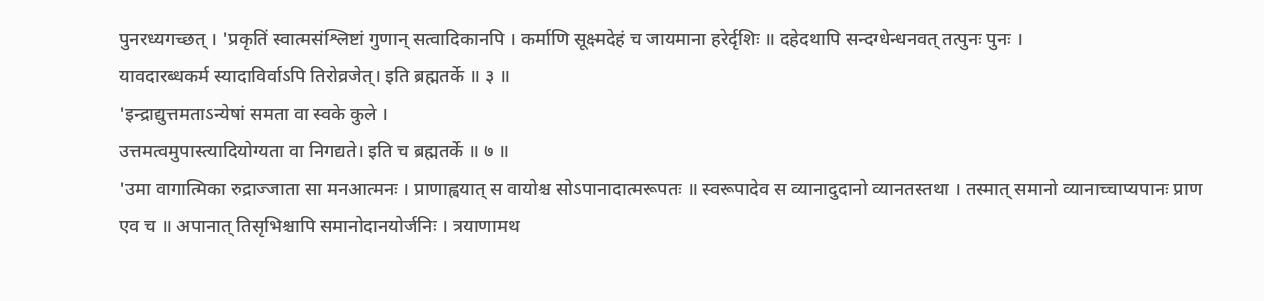पुनरध्यगच्छत् । 'प्रकृतिं स्वात्मसंश्लिष्टां गुणान् सत्वादिकानपि । कर्माणि सूक्ष्मदेहं च जायमाना हरेर्दृशिः ॥ दहेदथापि सन्दग्धेन्धनवत् तत्पुनः पुनः ।
यावदारब्धकर्म स्यादाविर्वाऽपि तिरोव्रजेत्। इति ब्रह्मतर्के ॥ ३ ॥
'इन्द्राद्युत्तमताऽन्येषां समता वा स्वके कुले ।
उत्तमत्वमुपास्त्यादियोग्यता वा निगद्यते। इति च ब्रह्मतर्के ॥ ७ ॥
'उमा वागात्मिका रुद्राज्जाता सा मनआत्मनः । प्राणाह्वयात् स वायोश्च सोऽपानादात्मरूपतः ॥ स्वरूपादेव स व्यानादुदानो व्यानतस्तथा । तस्मात् समानो व्यानाच्चाप्यपानः प्राण एव च ॥ अपानात् तिसृभिश्चापि समानोदानयोर्जनिः । त्रयाणामथ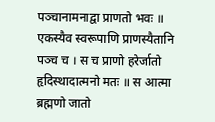पञ्चानामनाद्वा प्राणतो भवः ॥ एकस्यैव स्वरूपाणि प्राणस्यैतानि पञ्च च । स च प्राणो हरेर्जातो हृदिस्थादात्मनो मतः ॥ स आत्मा ब्रह्मणो जातो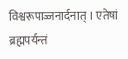विश्वरूपाज्जनार्दनात् । एतेषां ब्रह्मपर्यन्तं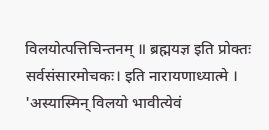विलयोत्पत्तिचिन्तनम् ॥ ब्रह्मयज्ञ इति प्रोक्तः सर्वसंसारमोचकः। इति नारायणाध्यात्मे । 'अस्यास्मिन् विलयो भावीत्येवं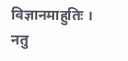विज्ञानमाहुतिः । नतु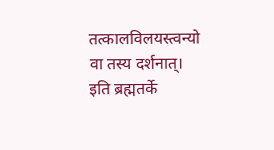तत्कालविलयस्त्वन्यो वा तस्य दर्शनात्।
इति ब्रह्मतर्के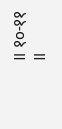॥ १०-११ ॥